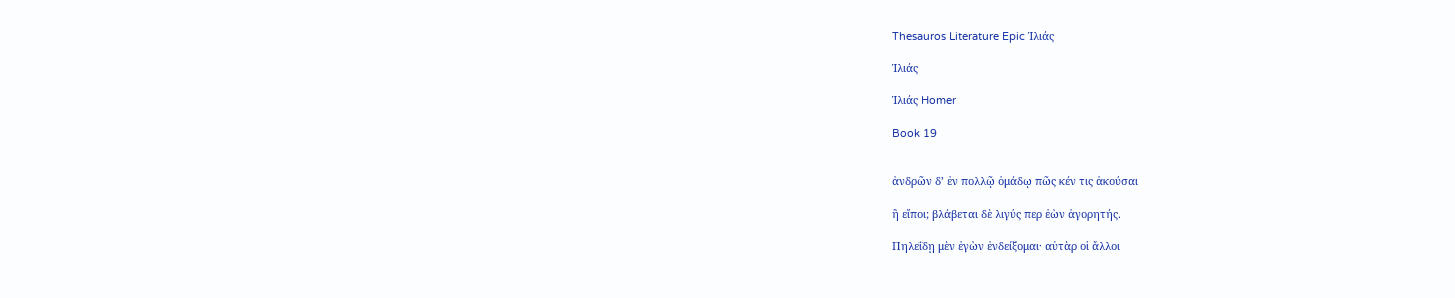Thesauros Literature Epic Ἰλιάς

Ἰλιάς

Ἰλιάς Homer

Book 19


ἀνδρῶν δʼ ἐν πολλῷ ὁμάδῳ πῶς κέν τις ἀκούσαι

ἢ εἴποι; βλάβεται δὲ λιγύς περ ἐὼν ἀγορητής.

Πηλεΐδῃ μὲν ἐγὼν ἐνδείξομαι· αὐτὰρ οἱ ἄλλοι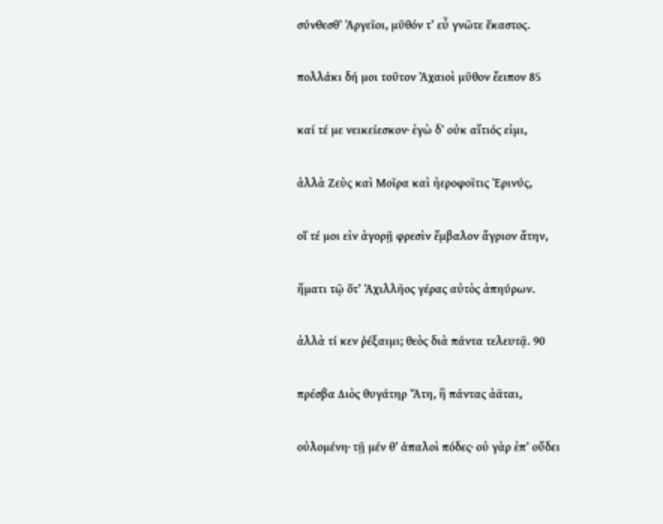σύνθεσθʼ Ἀργεῖοι, μῦθόν τʼ εὖ γνῶτε ἕκαστος.

πολλάκι δή μοι τοῦτον Ἀχαιοὶ μῦθον ἔειπον 85

καί τέ με νεικείεσκον· ἐγὼ δʼ οὐκ αἴτιός εἰμι,

ἀλλὰ Ζεὺς καὶ Μοῖρα καὶ ἠεροφοῖτις Ἐρινύς,

οἵ τέ μοι εἰν ἀγορῇ φρεσὶν ἔμβαλον ἄγριον ἄτην,

ἤματι τῷ ὅτʼ Ἀχιλλῆος γέρας αὐτὸς ἀπηύρων.

ἀλλὰ τί κεν ῥέξαιμι; θεὸς διὰ πάντα τελευτᾷ. 90

πρέσβα Διὸς θυγάτηρ Ἄτη, ἣ πάντας ἀᾶται,

οὐλομένη· τῇ μέν θʼ ἁπαλοὶ πόδες· οὐ γὰρ ἐπʼ οὔδει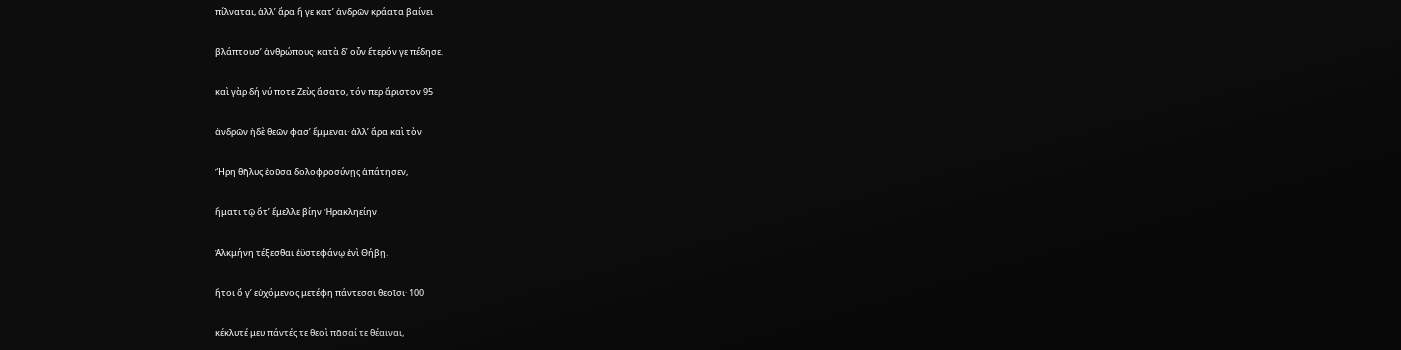πίλναται, ἀλλʼ ἄρα ἥ γε κατʼ ἀνδρῶν κράατα βαίνει

βλάπτουσʼ ἀνθρώπους· κατὰ δʼ οὖν ἕτερόν γε πέδησε.

καὶ γὰρ δή νύ ποτε Ζεὺς ἄσατο, τόν περ ἄριστον 95

ἀνδρῶν ἠδὲ θεῶν φασʼ ἔμμεναι· ἀλλʼ ἄρα καὶ τὸν

Ἥρη θῆλυς ἐοῦσα δολοφροσύνῃς ἀπάτησεν,

ἤματι τῷ ὅτʼ ἔμελλε βίην Ἡρακληείην

Ἀλκμήνη τέξεσθαι ἐϋστεφάνῳ ἐνὶ Θήβῃ.

ἤτοι ὅ γʼ εὐχόμενος μετέφη πάντεσσι θεοῖσι· 100

κέκλυτέ μευ πάντές τε θεοὶ πᾶσαί τε θέαιναι,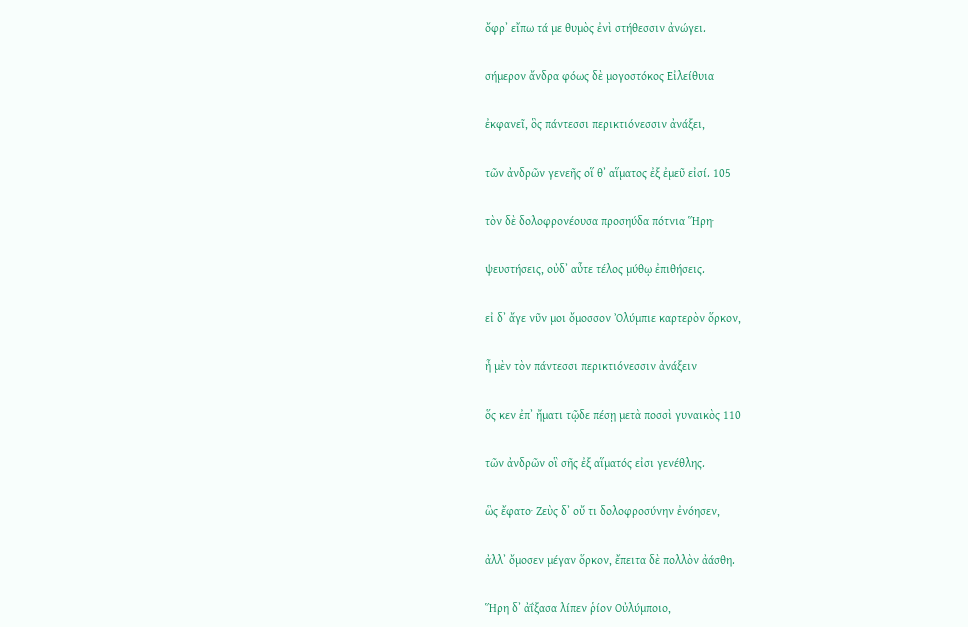ὄφρʼ εἴπω τά με θυμὸς ἐνὶ στήθεσσιν ἀνώγει.

σήμερον ἄνδρα φόως δὲ μογοστόκος Εἰλείθυια

ἐκφανεῖ, ὃς πάντεσσι περικτιόνεσσιν ἀνάξει,

τῶν ἀνδρῶν γενεῆς οἵ θʼ αἵματος ἐξ ἐμεῦ εἰσί. 105

τὸν δὲ δολοφρονέουσα προσηύδα πότνια Ἥρη·

ψευστήσεις, οὐδʼ αὖτε τέλος μύθῳ ἐπιθήσεις.

εἰ δʼ ἄγε νῦν μοι ὄμοσσον Ὀλύμπιε καρτερὸν ὅρκον,

ἦ μὲν τὸν πάντεσσι περικτιόνεσσιν ἀνάξειν

ὅς κεν ἐπʼ ἤματι τῷδε πέσῃ μετὰ ποσσὶ γυναικὸς 110

τῶν ἀνδρῶν οἳ σῆς ἐξ αἵματός εἰσι γενέθλης.

ὣς ἔφατο· Ζεὺς δʼ οὔ τι δολοφροσύνην ἐνόησεν,

ἀλλʼ ὄμοσεν μέγαν ὅρκον, ἔπειτα δὲ πολλὸν ἀάσθη.

Ἥρη δʼ ἀΐξασα λίπεν ῥίον Οὐλύμποιο,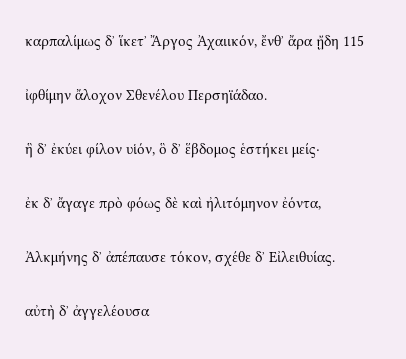καρπαλίμως δʼ ἵκετʼ Ἄργος Ἀχαιικόν, ἔνθʼ ἄρα ᾔδη 115

ἰφθίμην ἄλοχον Σθενέλου Περσηϊάδαο.

ἣ δʼ ἐκύει φίλον υἱόν, ὃ δʼ ἕβδομος ἑστήκει μείς·

ἐκ δʼ ἄγαγε πρὸ φόως δὲ καὶ ἠλιτόμηνον ἐόντα,

Ἀλκμήνης δʼ ἀπέπαυσε τόκον, σχέθε δʼ Εἰλειθυίας.

αὐτὴ δʼ ἀγγελέουσα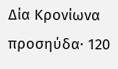Δία Κρονίωνα προσηύδα· 120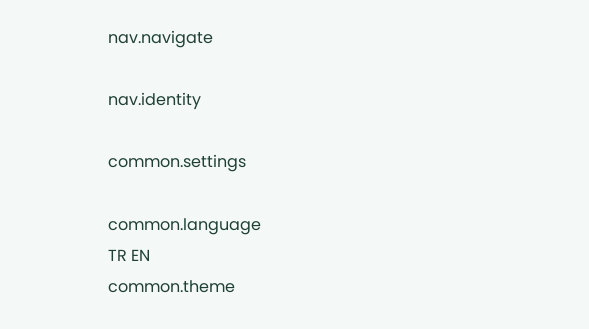nav.navigate

nav.identity

common.settings

common.language
TR EN
common.theme